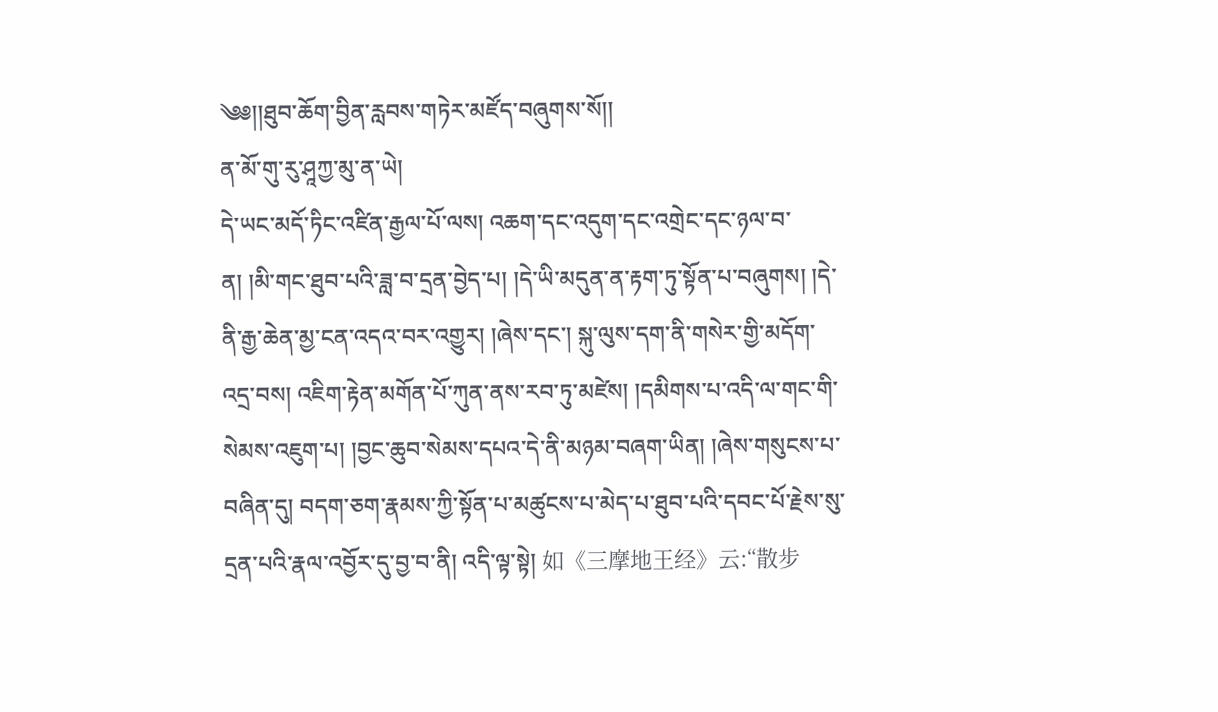༄༅།།ཐུབ་ཆོག་བྱིན་རླབས་གཏེར་མཛོད་བཞུགས་སོ།།
ན་མོ་གུ་རུ་ཤཱཀྱ་མུ་ན་ཡེ།
དེ་ཡང་མདོ་ཏིང་འཛིན་རྒྱལ་པོ་ལས། འཆག་དང་འདུག་དང་འགྲེང་དང་ཉལ་བ་ན། །མི་གང་ཐུབ་པའི་ཟླ་བ་དྲན་བྱེད་པ། །དེ་ཡི་མདུན་ན་རྟག་ཏུ་སྟོན་པ་བཞུགས། །དེ་ནི་རྒྱ་ཆེན་མྱ་ངན་འདའ་བར་འགྱུར། །ཞེས་དང་། སྐུ་ལུས་དག་ནི་གསེར་གྱི་མདོག་འདྲ་བས། འཇིག་རྟེན་མགོན་པོ་ཀུན་ནས་རབ་ཏུ་མཛེས། །དམིགས་པ་འདི་ལ་གང་གི་སེམས་འཇུག་པ། །བྱང་ཆུབ་སེམས་དཔའ་དེ་ནི་མཉམ་བཞག་ཡིན། །ཞེས་གསུངས་པ་བཞིན་དུ། བདག་ཅག་རྣམས་ཀྱི་སྟོན་པ་མཚུངས་པ་མེད་པ་ཐུབ་པའི་དབང་པོ་རྗེས་སུ་དྲན་པའི་རྣལ་འབྱོར་དུ་བྱ་བ་ནི། འདི་ལྟ་སྟེ། 如《三摩地王经》云:“散步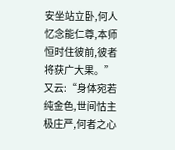安坐站立卧,何人忆念能仁尊,本师恒时住彼前,彼者将获广大果。”又云:“身体宛若纯金色,世间怙主极庄严,何者之心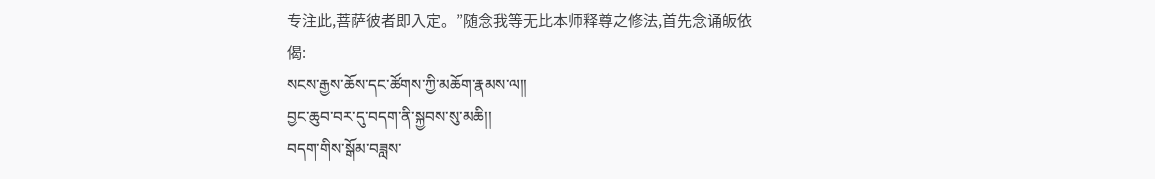专注此,菩萨彼者即入定。”随念我等无比本师释尊之修法,首先念诵皈依偈:
སངས་རྒྱས་ཆོས་དང་ཚོགས་ཀྱི་མཆོག་རྣམས་ལ།།
བྱང་ཆུབ་བར་དུ་བདག་ནི་སྐྱབས་སུ་མཆི།།
བདག་གིས་སྒོམ་བཟླས་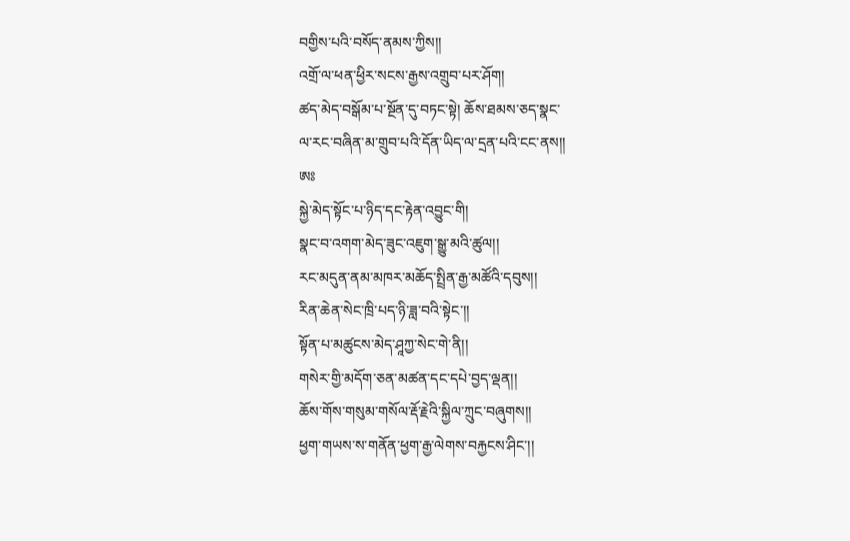བགྱིས་པའི་བསོད་ནམས་ཀྱིས།།
འགྲོ་ལ་ཕན་ཕྱིར་སངས་རྒྱས་འགྲུབ་པར་ཤོག།
ཚད་མེད་བསྒོམ་པ་སྔོན་དུ་བཏང་སྟེ། ཆོས་ཐམས་ཅད་སྣང་
ལ་རང་བཞིན་མ་གྲུབ་པའི་དོན་ཡིད་ལ་དྲན་པའི་ངང་ནས།།
ཨཿ
སྐྱེ་མེད་སྟོང་པ་ཉིད་དང་རྟེན་འབྱུང་གི།
སྣང་བ་འགག་མེད་ཟུང་འཇུག་སྒྱུ་མའི་ཚུལ།།
རང་མདུན་ནམ་མཁར་མཆོད་སྤྲིན་རྒྱ་མཚོའི་དབུས།།
རིན་ཆེན་སེང་ཁྲི་པད་ཉི་ཟླ་བའི་སྟེང་།།
སྟོན་པ་མཚུངས་མེད་ཤཱཀྱ་སེང་གེ་ནི།།
གསེར་གྱི་མདོག་ཅན་མཚན་དང་དཔེ་བྱད་ལྡན།།
ཆོས་གོས་གསུམ་གསོལ་རྡོ་རྗེའི་སྐྱིལ་ཀྲུང་བཞུགས།།
ཕྱག་གཡས་ས་གནོན་ཕྱག་རྒྱ་ལེགས་བརྐྱངས་ཤིང་།།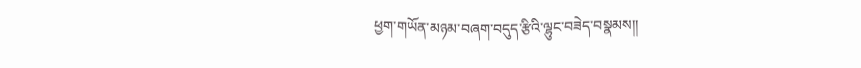ཕྱག་གཡོན་མཉམ་བཞག་བདུད་རྩིའི་ལྷུང་བཟེད་བསྣམས།།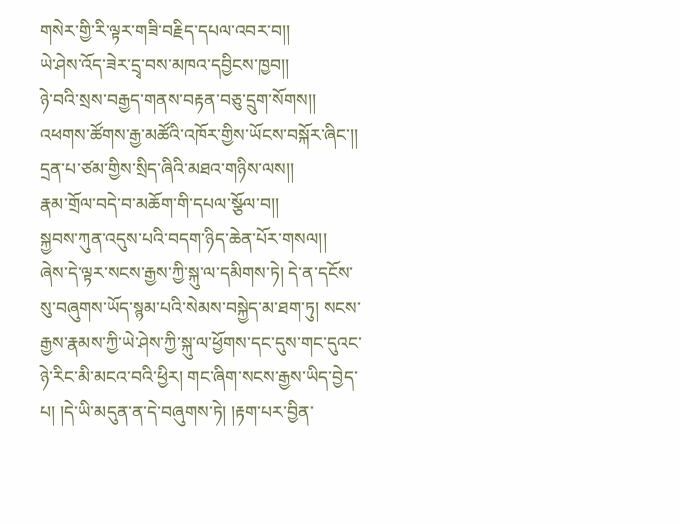གསེར་གྱི་རི་ལྟར་གཟི་བརྗིད་དཔལ་འབར་བ།།
ཡེ་ཤེས་འོད་ཟེར་དྲྭ་བས་མཁའ་དབྱིངས་ཁྱབ།།
ཉེ་བའི་སྲས་བརྒྱད་གནས་བརྟན་བཅུ་དྲུག་སོགས།།
འཕགས་ཚོགས་རྒྱ་མཚོའི་འཁོར་གྱིས་ཡོངས་བསྐོར་ཞིང་།།
དྲན་པ་ཙམ་གྱིས་སྲིད་ཞིའི་མཐའ་གཉིས་ལས།།
རྣམ་གྲོལ་བདེ་བ་མཆོག་གི་དཔལ་སྩོལ་བ།།
སྐྱབས་ཀུན་འདུས་པའི་བདག་ཉིད་ཆེན་པོར་གསལ།།
ཞེས་དེ་ལྟར་སངས་རྒྱས་ཀྱི་སྐུ་ལ་དམིགས་ཏེ། དེ་ན་དངོས་སུ་བཞུགས་ཡོད་སྙམ་པའི་སེམས་བསྐྱེད་མ་ཐག་ཏུ། སངས་རྒྱས་རྣམས་ཀྱི་ཡེ་ཤེས་ཀྱི་སྐུ་ལ་ཕྱོགས་དང་དུས་གང་དུའང་ཉེ་རིང་མི་མངའ་བའི་ཕྱིར། གང་ཞིག་སངས་རྒྱས་ཡིད་བྱེད་པ། །དེ་ཡི་མདུན་ན་དེ་བཞུགས་ཏེ། །རྟག་པར་བྱིན་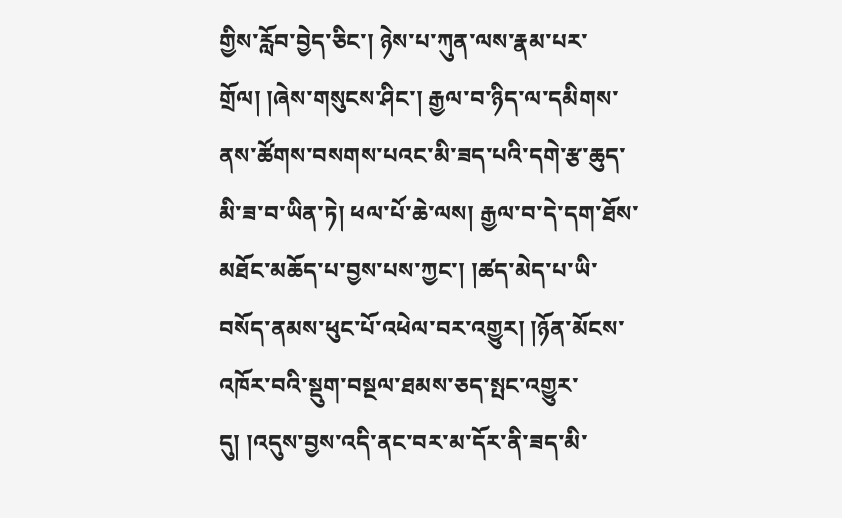གྱིས་རློབ་བྱེད་ཅིང་། ཉེས་པ་ཀུན་ལས་རྣམ་པར་གྲོལ། །ཞེས་གསུངས་ཤིང་། རྒྱལ་བ་ཉིད་ལ་དམིགས་ནས་ཚོགས་བསགས་པའང་མི་ཟད་པའི་དགེ་རྩ་ཆུད་མི་ཟ་བ་ཡིན་ཏེ། ཕལ་པོ་ཆེ་ལས། རྒྱལ་བ་དེ་དག་ཐོས་མཐོང་མཆོད་པ་བྱས་པས་ཀྱང་། །ཚད་མེད་པ་ཡི་བསོད་ནམས་ཕུང་པོ་འཕེལ་བར་འགྱུར། །ཉོན་མོངས་འཁོར་བའི་སྡུག་བསྔལ་ཐམས་ཅད་སྤང་འགྱུར་དུ། །འདུས་བྱས་འདི་ནང་བར་མ་དོར་ནི་ཟད་མི་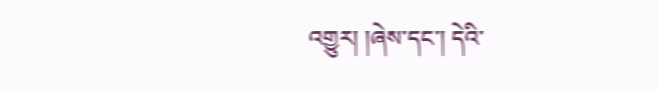འགྱུར། །ཞེས་དང་། དེའི་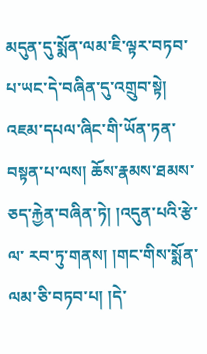མདུན་དུ་སྨོན་ལམ་ཇི་ལྟར་བཏབ་པ་ཡང་དེ་བཞིན་དུ་འགྲུབ་སྟེ། འཇམ་དཔལ་ཞིང་གི་ཡོན་ཏན་བསྟན་པ་ལས། ཆོས་རྣམས་ཐམས་ཅད་རྐྱེན་བཞིན་ཏེ། །འདུན་པའི་རྩེ་ལ་ རབ་ཏུ་གནས། །གང་གིས་སྨོན་ལམ་ཅི་བཏབ་པ། །དེ་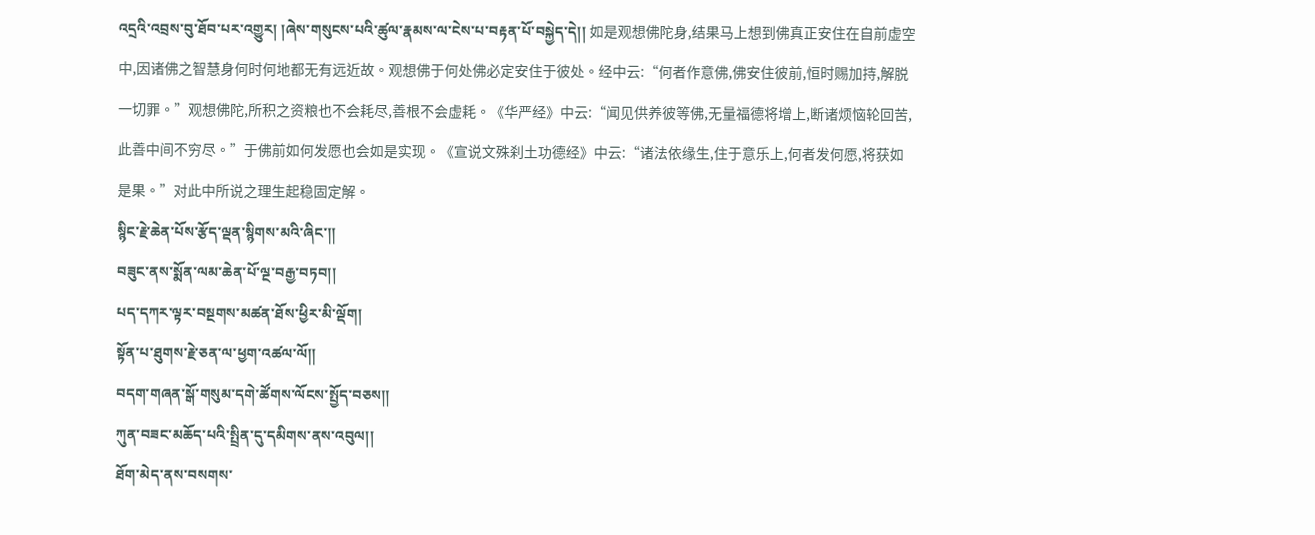འདྲའི་འབྲས་བུ་ཐོབ་པར་འགྱུར། །ཞེས་གསུངས་པའི་ཚུལ་རྣམས་ལ་ངེས་པ་བརྟན་པོ་བསྐྱེད་དེ།། 如是观想佛陀身,结果马上想到佛真正安住在自前虚空中,因诸佛之智慧身何时何地都无有远近故。观想佛于何处佛必定安住于彼处。经中云:“何者作意佛,佛安住彼前,恒时赐加持,解脱一切罪。”观想佛陀,所积之资粮也不会耗尽,善根不会虚耗。《华严经》中云:“闻见供养彼等佛,无量福德将增上,断诸烦恼轮回苦,此善中间不穷尽。”于佛前如何发愿也会如是实现。《宣说文殊刹土功德经》中云:“诸法依缘生,住于意乐上,何者发何愿,将获如是果。”对此中所说之理生起稳固定解。
སྙིང་རྗེ་ཆེན་པོས་རྩོད་ལྡན་སྙིགས་མའི་ཞིང་།།
བཟུང་ནས་སྨོན་ལམ་ཆེན་པོ་ལྔ་བརྒྱ་བཏབ།།
པད་དཀར་ལྟར་བསྔགས་མཚན་ཐོས་ཕྱིར་མི་ལྡོག།
སྟོན་པ་ཐུགས་རྗེ་ཅན་ལ་ཕྱག་འཚལ་ལོ།།
བདག་གཞན་སྒོ་གསུམ་དགེ་ཚོགས་ལོངས་སྤྱོད་བཅས།།
ཀུན་བཟང་མཆོད་པའི་སྤྲིན་དུ་དམིགས་ནས་འབུལ།།
ཐོག་མེད་ནས་བསགས་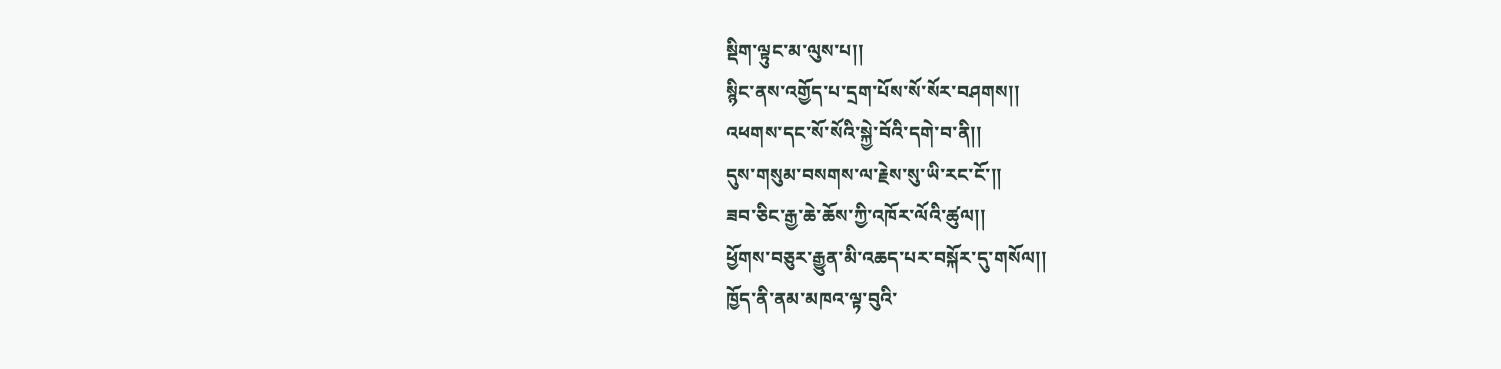སྡིག་ལྟུང་མ་ལུས་པ།།
སྙིང་ནས་འགྱོད་པ་དྲག་པོས་སོ་སོར་བཤགས།།
འཕགས་དང་སོ་སོའི་སྐྱེ་བོའི་དགེ་བ་ནི།།
དུས་གསུམ་བསགས་ལ་རྗེས་སུ་ཡི་རང་ངོ་།།
ཟབ་ཅིང་རྒྱ་ཆེ་ཆོས་ཀྱི་འཁོར་ལོའི་ཚུལ།།
ཕྱོགས་བཅུར་རྒྱུན་མི་འཆད་པར་བསྐོར་དུ་གསོལ།།
ཁྱོད་ནི་ནམ་མཁའ་ལྟ་བུའི་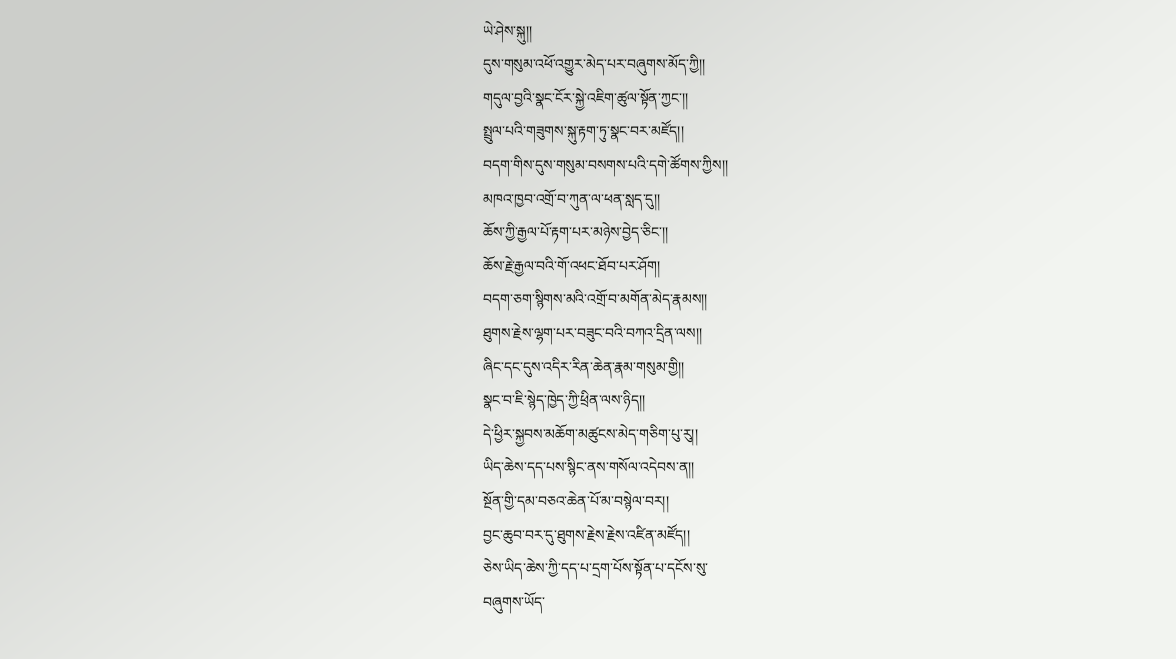ཡེ་ཤེས་སྐུ།།
དུས་གསུམ་འཕོ་འགྱུར་མེད་པར་བཞུགས་མོད་ཀྱི།།
གདུལ་བྱའི་སྣང་ངོར་སྐྱེ་འཇིག་ཚུལ་སྟོན་ཀྱང་།།
སྤྲུལ་པའི་གཟུགས་སྐུ་རྟག་ཏུ་སྣང་བར་མཛོད།།
བདག་གིས་དུས་གསུམ་བསགས་པའི་དགེ་ཚོགས་ཀྱིས།།
མཁའ་ཁྱབ་འགྲོ་བ་ཀུན་ལ་ཕན་སླད་དུ།།
ཆོས་ཀྱི་རྒྱལ་པོ་རྟག་པར་མཉེས་བྱེད་ཅིང་།།
ཆོས་རྗེ་རྒྱལ་བའི་གོ་འཕང་ཐོབ་པར་ཤོག།
བདག་ཅག་སྙིགས་མའི་འགྲོ་བ་མགོན་མེད་རྣམས།།
ཐུགས་རྗེས་ལྷག་པར་བཟུང་བའི་བཀའ་དྲིན་ལས།།
ཞིང་དང་དུས་འདིར་རིན་ཆེན་རྣམ་གསུམ་གྱི།།
སྣང་བ་ཇི་སྙེད་ཁྱེད་ཀྱི་ཕྲིན་ལས་ཉིད།།
དེ་ཕྱིར་སྐྱབས་མཆོག་མཚུངས་མེད་གཅིག་པུ་རུ།།
ཡིད་ཆེས་དད་པས་སྙིང་ནས་གསོལ་འདེབས་ན།།
སྔོན་གྱི་དམ་བཅའ་ཆེན་པོ་མ་བསྙེལ་བར།།
བྱང་ཆུབ་བར་དུ་ཐུགས་རྗེས་རྗེས་འཛིན་མཛོད།།
ཅེས་ཡིད་ཆེས་ཀྱི་དད་པ་དྲག་པོས་སྟོན་པ་དངོས་སུ་
བཞུགས་ཡོད་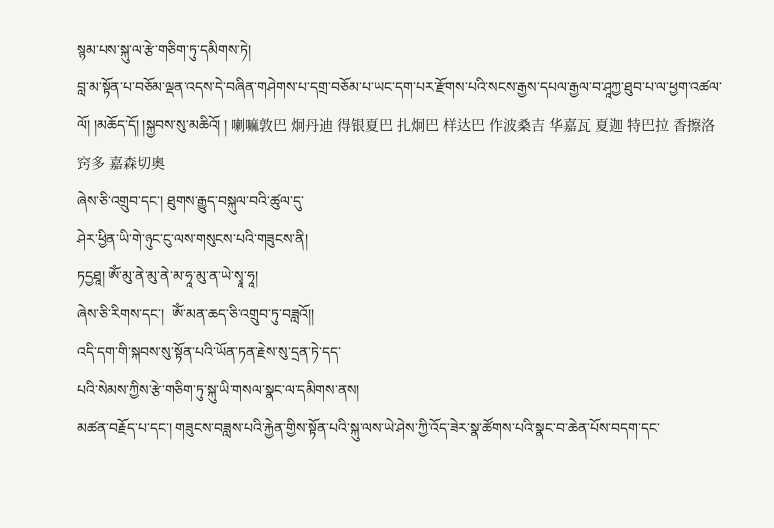སྙམ་པས་སྐུ་ལ་རྩེ་གཅིག་ཏུ་དམིགས་ཏེ།
བླ་མ་སྟོན་པ་བཅོམ་ལྡན་འདས་དེ་བཞིན་གཤེགས་པ་དགྲ་བཅོམ་པ་ཡང་དག་པར་རྫོགས་པའི་སངས་རྒྱས་དཔལ་རྒྱལ་བ་ཤཱཀྱ་ཐུབ་པ་ལ་ཕྱག་འཚལ་ལོ། །མཆོད་དོ། །སྐྱབས་སུ་མཆིའོ། ། 喇嘛敦巴 炯丹迪 得银夏巴 扎炯巴 样达巴 作波桑吉 华嘉瓦 夏迦 特巴拉 香擦洛 窍多 嘉森切奥
ཞེས་ཅི་འགྲུབ་དང་། ཐུགས་རྒྱུད་བསྐུལ་བའི་ཚུལ་དུ་
ཤེར་ཕྱིན་ཡི་གེ་ཉུང་ངུ་ལས་གསུངས་པའི་གཟུངས་ནི།
ཏདྱཐཱ། ཨོཾ་མུ་ནེ་མུ་ནེ་མ་ཧཱ་མུ་ན་ཡེ་སྭཱ་ཧཱ།
ཞེས་ཅི་རིགས་དང་།  ཨོཾ་མན་ཆད་ཅི་འགྲུབ་ཏུ་བཟླའོ།།
འདི་དག་གི་སྐབས་སུ་སྟོན་པའི་ཡོན་ཏན་རྗེས་སུ་དྲན་ཏེ་དད་
པའི་སེམས་ཀྱིས་རྩེ་གཅིག་ཏུ་སྐུ་ཡི་གསལ་སྣང་ལ་དམིགས་ནས།
མཚན་བརྗོད་པ་དང་། གཟུངས་བཟླས་པའི་རྐྱེན་གྱིས་སྟོན་པའི་སྐུ་ལས་ཡེ་ཤེས་ཀྱི་འོད་ཟེར་སྣ་ཚོགས་པའི་སྣང་བ་ཆེན་པོས་བདག་དང་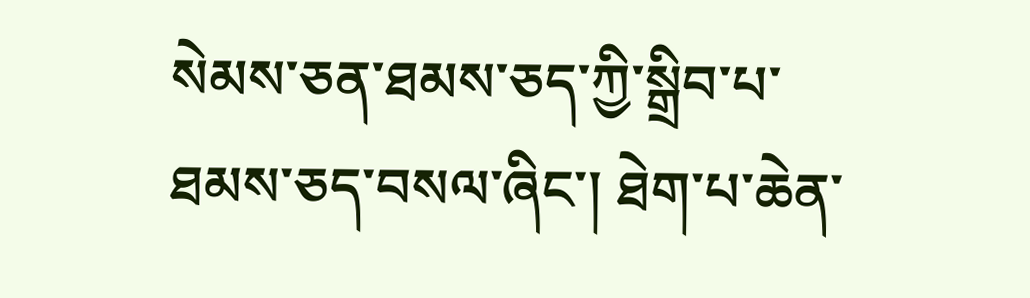སེམས་ཅན་ཐམས་ཅད་ཀྱི་སྒྲིབ་པ་ཐམས་ཅད་བསལ་ཞིང་། ཐེག་པ་ཆེན་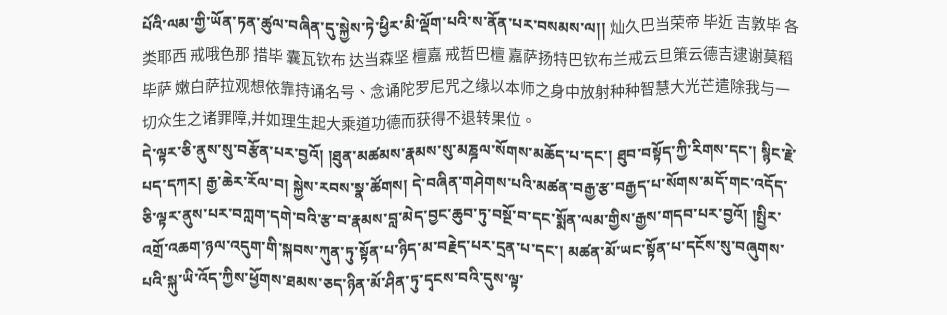པོའི་ལམ་གྱི་ཡོན་ཏན་ཚུལ་བཞིན་དུ་སྐྱེས་ཏེ་ཕྱིར་མི་ལྡོག་པའི་ས་ནོན་པར་བསམས་ལ།། 灿久巴当荣帝 毕近 吉敦毕 各类耶西 戒哦色那 措毕 囊瓦钦布 达当森坚 檀嘉 戒哲巴檀 嘉萨扬特巴钦布兰戒云旦策云德吉逮谢莫稻 毕萨 嫩白萨拉观想依靠持诵名号、念诵陀罗尼咒之缘以本师之身中放射种种智慧大光芒遣除我与一切众生之诸罪障,并如理生起大乘道功德而获得不退转果位。
དེ་ལྟར་ཅི་ནུས་སུ་བརྩོན་པར་བྱའོ། །ཐུན་མཚམས་རྣམས་སུ་མཎྜལ་སོགས་མཆོད་པ་དང་། ཐུབ་བསྟོད་ཀྱི་རིགས་དང་། སྙིང་རྗེ་པད་དཀར། རྒྱ་ཆེར་རོལ་བ། སྐྱེས་རབས་སྣ་ཚོགས། དེ་བཞིན་གཤེགས་པའི་མཚན་བརྒྱ་རྩ་བརྒྱད་པ་སོགས་མདོ་གང་འདོད་ཅི་ལྟར་ནུས་པར་བཀླག་དགེ་བའི་རྩ་བ་རྣམས་བླ་མེད་བྱང་ཆུབ་ཏུ་བསྔོ་བ་དང་སྨོན་ལམ་གྱིས་རྒྱས་གདབ་པར་བྱའོ། །སྤྱིར་འགྲོ་འཆག་ཉལ་འདུག་གི་སྐབས་ཀུན་ཏུ་སྟོན་པ་ཉིད་མ་བརྗེད་པར་དྲན་པ་དང་། མཚན་མོ་ཡང་སྟོན་པ་དངོས་སུ་བཞུགས་པའི་སྐུ་ཡི་འོད་ཀྱིས་ཕྱོགས་ཐམས་ཅད་ཉིན་མོ་ཤིན་ཏུ་དྭངས་བའི་དུས་ལྟ་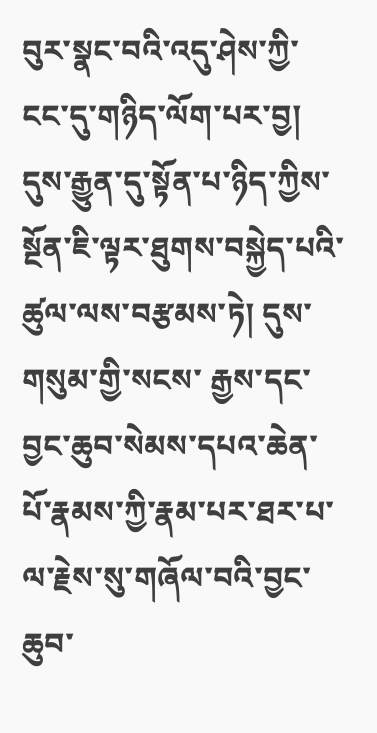བུར་སྣང་བའི་འདུ་ཤེས་ཀྱི་ངང་དུ་གཉིད་ལོག་པར་བྱ། དུས་རྒྱུན་དུ་སྟོན་པ་ཉིད་ཀྱིས་སྔོན་ཇི་ལྟར་ཐུགས་བསྐྱེད་པའི་ཚུལ་ལས་བརྩམས་ཏེ། དུས་གསུམ་གྱི་སངས་ རྒྱས་དང་བྱང་ཆུབ་སེམས་དཔའ་ཆེན་པོ་རྣམས་ཀྱི་རྣམ་པར་ཐར་པ་ལ་རྗེས་སུ་གཞོལ་བའི་བྱང་ཆུབ་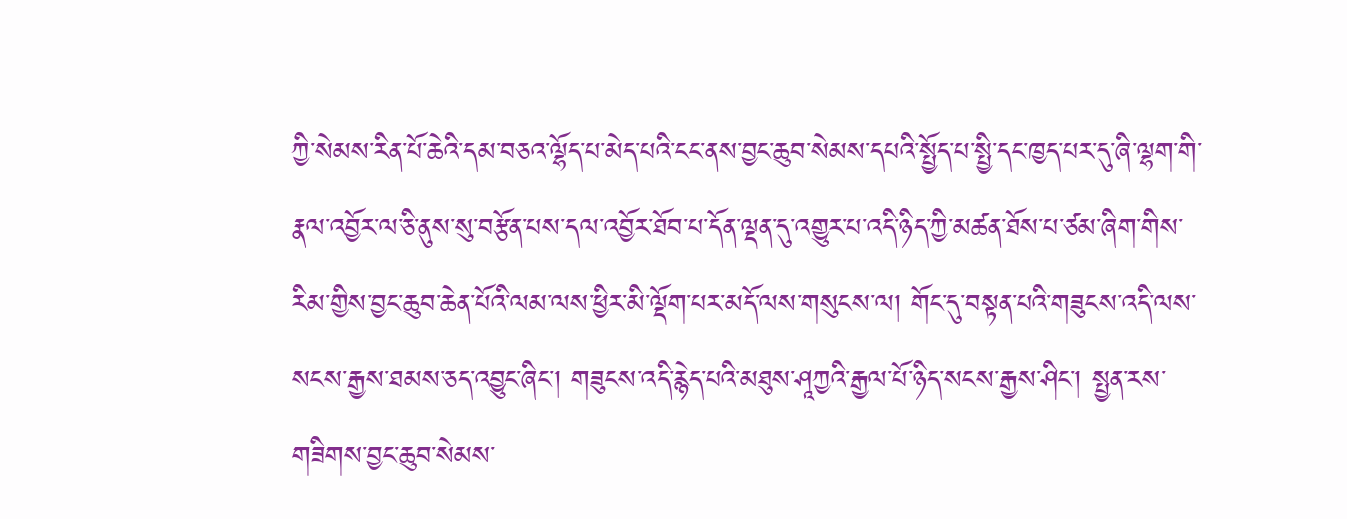ཀྱི་སེམས་རིན་པོ་ཆེའི་དམ་བཅའ་ལྷོད་པ་མེད་པའི་ངང་ནས་བྱང་ཆུབ་སེམས་དཔའི་སྤྱོད་པ་སྤྱི་དང་ཁྱད་པར་དུ་ཞི་ལྷག་གི་རྣལ་འབྱོར་ལ་ཅི་ནུས་སུ་བརྩོན་པས་དལ་འབྱོར་ཐོབ་པ་དོན་ལྡན་དུ་འགྱུར་པ་འདི་ཉིད་ཀྱི་མཚན་ཐོས་པ་ཙམ་ཞིག་གིས་རིམ་གྱིས་བྱང་ཆུབ་ཆེན་པོའི་ལམ་ལས་ཕྱིར་མི་ལྡོག་པར་མདོ་ལས་གསུངས་ལ། གོང་དུ་བསྟན་པའི་གཟུངས་འདི་ལས་སངས་རྒྱས་ཐམས་ཅད་འབྱུང་ཞིང་། གཟུངས་འདི་རྙེད་པའི་མཐུས་ཤཱཀྱའི་རྒྱལ་པོ་ཉིད་སངས་རྒྱས་ཤིང་། སྤྱན་རས་གཟིགས་བྱང་ཆུབ་སེམས་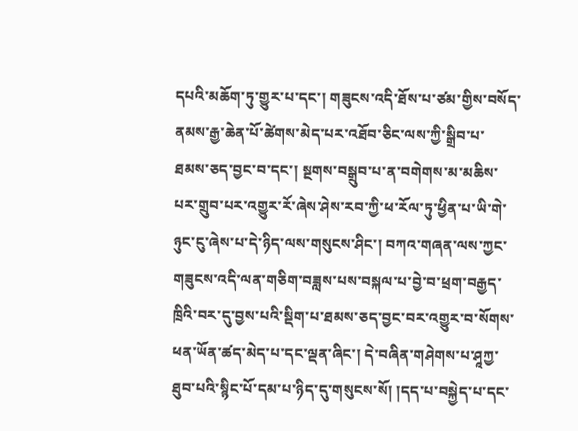དཔའི་མཆོག་ཏུ་གྱུར་པ་དང་། གཟུངས་འདི་ཐོས་པ་ཙམ་གྱིས་བསོད་ནམས་རྒྱ་ཆེན་པོ་ཚེགས་མེད་པར་འཐོབ་ཅིང་ལས་ཀྱི་སྒྲིབ་པ་ཐམས་ཅད་བྱང་བ་དང་། སྔགས་བསྒྲུབ་པ་ན་བགེགས་མ་མཆིས་པར་གྲུབ་པར་འགྱུར་རོ་ཞེས་ཤེས་རབ་ཀྱི་ཕ་རོལ་ཏུ་ཕྱིན་པ་ཡི་གེ་ཉུང་ངུ་ཞེས་པ་དེ་ཉིད་ལས་གསུངས་ཤིང་། བཀའ་གཞན་ལས་ཀྱང་གཟུངས་འདི་ལན་གཅིག་བཟླས་པས་བསྐལ་པ་བྱེ་བ་ཕྲག་བརྒྱད་ཁྲིའི་བར་དུ་བྱས་པའི་སྡིག་པ་ཐམས་ཅད་བྱང་བར་འགྱུར་བ་སོགས་ཕན་ཡོན་ཚད་མེད་པ་དང་ལྡན་ཞིང་། དེ་བཞིན་གཤེགས་པ་ཤཱཀྱ་ཐུབ་པའི་སྙིང་པོ་དམ་པ་ཉིད་དུ་གསུངས་སོ། །དད་པ་བསྐྱེད་པ་དང་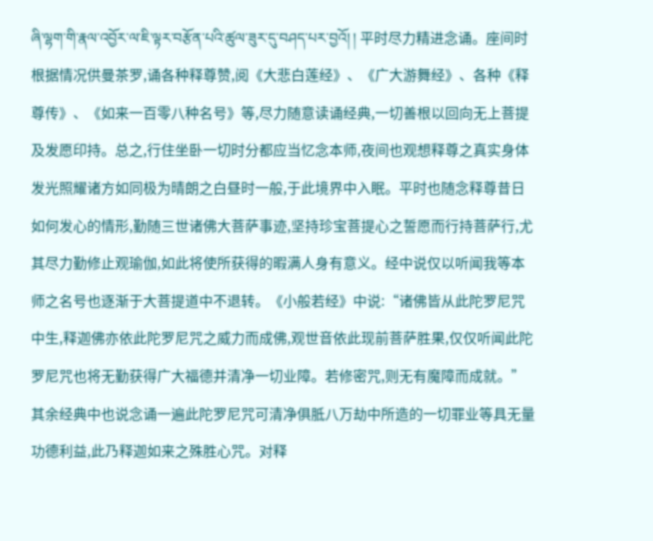ཞི་ལྷག་གི་རྣལ་འབྱོར་ལ་ཇི་ལྟར་བརྩོན་པའི་ཚུལ་ཟུར་དུ་བཤད་པར་བྱའོ། ། 平时尽力精进念诵。座间时根据情况供曼茶罗,诵各种释尊赞,阅《大悲白莲经》、《广大游舞经》、各种《释尊传》、《如来一百零八种名号》等,尽力随意读诵经典,一切善根以回向无上菩提及发愿印持。总之,行住坐卧一切时分都应当忆念本师,夜间也观想释尊之真实身体发光照耀诸方如同极为晴朗之白昼时一般,于此境界中入眠。平时也随念释尊昔日如何发心的情形,勤随三世诸佛大菩萨事迹,坚持珍宝菩提心之誓愿而行持菩萨行,尤其尽力勤修止观瑜伽,如此将使所获得的暇满人身有意义。经中说仅以听闻我等本师之名号也逐渐于大菩提道中不退转。《小般若经》中说:“诸佛皆从此陀罗尼咒中生,释迦佛亦依此陀罗尼咒之威力而成佛,观世音依此现前菩萨胜果,仅仅听闻此陀罗尼咒也将无勤获得广大福德并清净一切业障。若修密咒,则无有魔障而成就。” 其余经典中也说念诵一遍此陀罗尼咒可清净俱胝八万劫中所造的一切罪业等具无量功德利益,此乃释迦如来之殊胜心咒。对释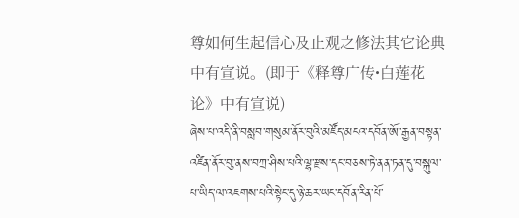尊如何生起信心及止观之修法其它论典中有宣说。(即于《释尊广传•白莲花论》中有宣说)
ཞེས་པ་འདི་ནི་བསླབ་གསུམ་ནོར་བུའི་མཛོད་མངའ་དབོན་ཨོ་རྒྱན་བསྟན་འཛིན་ནོར་བུ་ནས་བཀྲ་ཤིས་པའི་ལྷ་རྫས་དང་བཅས་ཏེ་ནན་ཏན་དུ་བསྐུལ་པ་ཡིད་ལ་འཇགས་པའི་སྟེང་དུ་ཉེ་ཆར་ཡང་དབོན་རིན་པོ་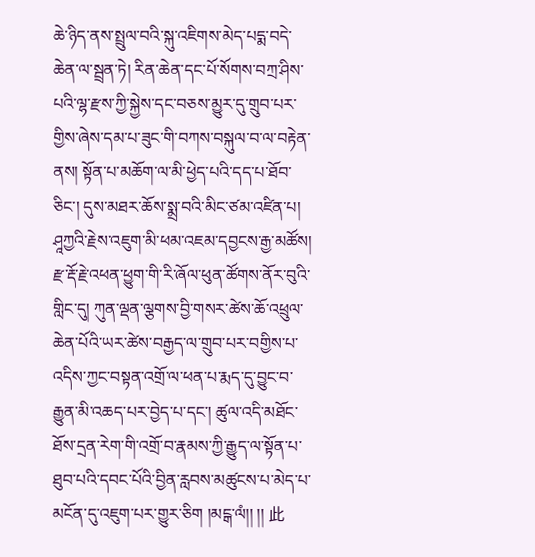ཆེ་ཉིད་ནས་སྤྲུལ་བའི་སྐུ་འཇིགས་མེད་པདྨ་བདེ་ཆེན་ལ་སྦྲན་ཏེ། རིན་ཆེན་དང་པོ་སོགས་བཀྲ་ཤིས་པའི་ལྷ་རྫས་ཀྱི་སྐྱེས་དང་བཅས་མྱུར་དུ་གྲུབ་པར་གྱིས་ཞེས་དམ་པ་ཟུང་གི་བཀས་བསྐུལ་བ་ལ་བརྟེན་ནས། སྟོན་པ་མཆོག་ལ་མི་ཕྱེད་པའི་དད་པ་ཐོབ་ཅིང་། དུས་མཐར་ཆོས་སྨྲ་བའི་མིང་ཙམ་འཛིན་པ། ཤཱཀྱའི་རྗེས་འཇུག་མི་ཕམ་འཇམ་དབྱངས་རྒྱ་མཚོས། རྫ་རྡོ་རྗེ་འཕན་ཕྱུག་གི་རི་ཞོལ་ཕུན་ཚོགས་ནོར་བུའི་གླིང་དུ། ཀུན་ལྡན་ལྕགས་བྱི་གསར་ཚེས་ཆོ་འཕྲུལ་ཆེན་པོའི་ཡར་ཚེས་བརྒྱད་ལ་གྲུབ་པར་བགྱིས་པ་འདིས་ཀྱང་བསྟན་འགྲོ་ལ་ཕན་པ་རྨད་དུ་བྱུང་བ་རྒྱུན་མི་འཆད་པར་བྱེད་པ་དང་། ཚུལ་འདི་མཐོང་ཐོས་དྲན་རེག་གི་འགྲོ་བ་རྣམས་ཀྱི་རྒྱུད་ལ་སྟོན་པ་ཐུབ་པའི་དབང་པོའི་བྱིན་རླབས་མཚུངས་པ་མེད་པ་མངོན་དུ་འཇུག་པར་གྱུར་ཅིག །མངྒ་ལཾ།། །། 此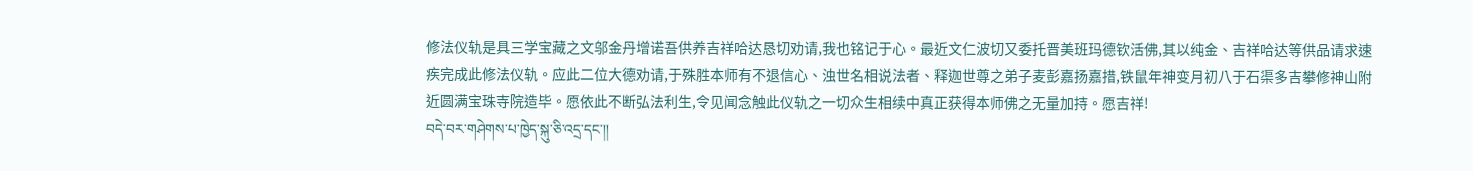修法仪轨是具三学宝藏之文邬金丹增诺吾供养吉祥哈达恳切劝请,我也铭记于心。最近文仁波切又委托晋美班玛德钦活佛,其以纯金、吉祥哈达等供品请求速疾完成此修法仪轨。应此二位大德劝请,于殊胜本师有不退信心、浊世名相说法者、释迦世尊之弟子麦彭嘉扬嘉措,铁鼠年神变月初八于石渠多吉攀修神山附近圆满宝珠寺院造毕。愿依此不断弘法利生,令见闻念触此仪轨之一切众生相续中真正获得本师佛之无量加持。愿吉祥!
བདེ་བར་གཤེགས་པ་ཁྱེད་སྐུ་ཅི་འདྲ་དང་།།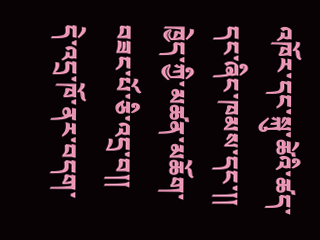འཁོར་དང་སྐུ་ཚེའི་ཚད་དང་ཞིང་ཁམས་དང་།།
ཁྱེད་ཀྱི་མཚན་མཆོག་བཟང་པོ་ཅི་འདྲ་བ།།
དེ་འདྲ་ཁོ་ནར་བདག་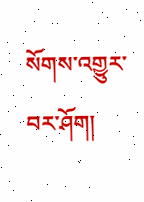སོགས་འགྱུར་བར་ཤོག།